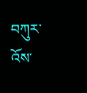བཀུར་འོས་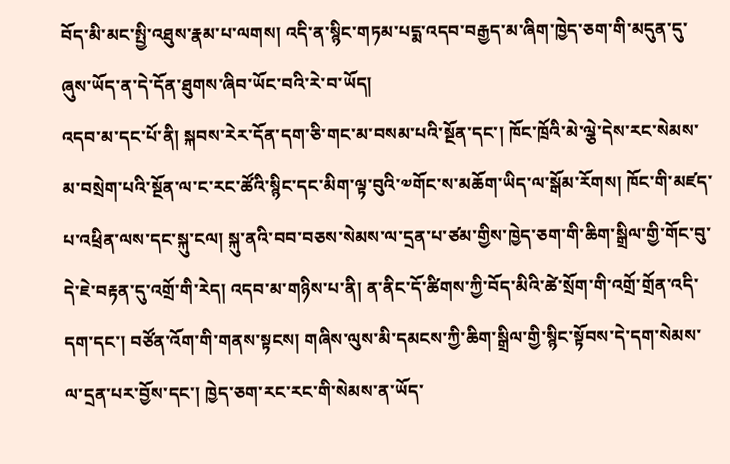བོད་མི་མང་སྤྱི་འཐུས་རྣམ་པ་ལགས། འདི་ན་སྙིང་གཏམ་པདྨ་འདབ་བརྒྱད་མ་ཞིག་ཁྱེད་ཅག་གི་མདུན་དུ་ཞུས་ཡོད་ན་དེ་དོན་ཐུགས་ཞིབ་ཡོང་བའི་རེ་བ་ཡོད།
འདབ་མ་དང་པོ་ནི། སྐབས་རེར་དོན་དག་ཅི་གང་མ་བསམ་པའི་སྔོན་དང་། ཁོང་ཁྲོའི་མེ་ལྕེ་དེས་རང་སེམས་མ་བསྲེག་པའི་སྔོན་ལ་ང་རང་ཚོའི་སྙིང་དང་མིག་ལྟ་བུའི་༧གོང་ས་མཆོག་ཡིད་ལ་སྒོམ་རོགས། ཁོང་གི་མཛད་པ་འཕྲིན་ལས་དང་སྐུ་ངལ། སྐུ་ནའི་བབ་བཅས་སེམས་ལ་དྲན་པ་ཙམ་གྱིས་ཁྱེད་ཅག་གི་ཆིག་སྒྲིལ་གྱི་གོང་བུ་དེ་ཇེ་བརྟན་དུ་འགྲོ་གི་རེད། འདབ་མ་གཉིས་པ་ནི། ན་ནིང་དོ་ཚིགས་ཀྱི་བོད་མིའི་ཚེ་སྲོག་གི་འགྲོ་གྲོན་འདི་དག་དང་། བཙོན་འོག་གི་གནས་སྟངས། གཞིས་ལུས་མི་དམངས་ཀྱི་ཆིག་སྒྲིལ་གྱི་སྙིང་སྟོབས་དེ་དག་སེམས་ལ་དྲན་པར་བྱོས་དང་། ཁྱེད་ཅག་རང་རང་གི་སེམས་ན་ཡོད་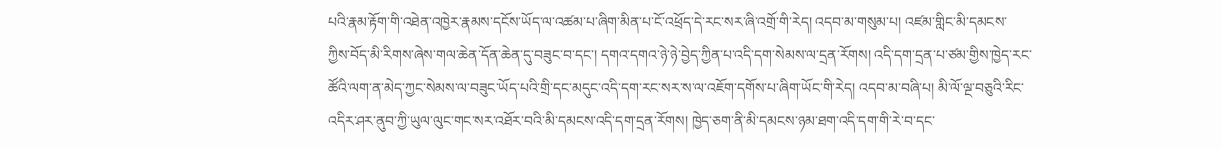པའི་རྣམ་རྟོག་གི་འཐེན་འཁྱེར་རྣམས་དངོས་ཡོད་ལ་འཚམ་པ་ཞིག་མིན་པ་ངོ་འཕྲོད་དེ་རང་སར་ཞི་འགྲོ་གི་རེད། འདབ་མ་གསུམ་པ། འཛམ་གླིང་མི་དམངས་ཀྱིས་བོད་མི་རིགས་ཞེས་གལ་ཆེན་དོན་ཆེན་དུ་བཟུང་བ་དང་། དགའ་དགའ་ཉེ་ཉེ་བྱེད་ཀྱིན་པ་འདི་དག་སེམས་ལ་དྲན་རོགས། འདི་དག་དྲན་པ་ཙམ་གྱིས་ཁྱེད་རང་ཚོའི་ལག་ན་མེད་ཀྱང་སེམས་ལ་བཟུང་ཡོད་པའི་གྲི་དང་མདུང་འདི་དག་རང་སར་ས་ལ་འཇོག་དགོས་པ་ཞིག་ཡོང་གི་རེད། འདབ་མ་བཞི་པ། མི་ལོ་ལྔ་བཅུའི་རིང་འདིར་ཤར་ནུབ་ཀྱི་ཡུལ་ལུང་གང་སར་འཐོར་བའི་མི་དམངས་འདི་དག་དྲན་རོགས། ཁྱེད་ཅག་ནི་མི་དམངས་ཉམ་ཐག་འདི་དག་གི་རེ་བ་དང་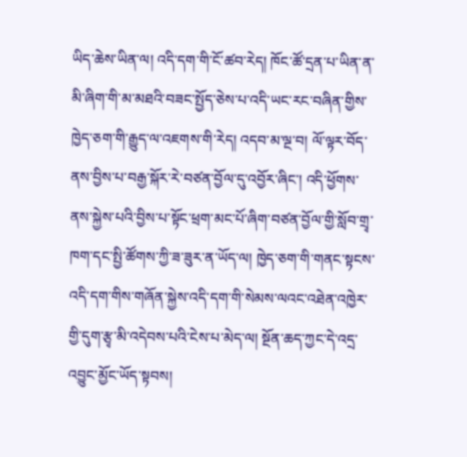ཡིད་ཆེས་ཡིན་ལ། འདི་དག་གི་ངོ་ཚབ་རེད། ཁོང་ཚོ་དྲན་པ་ཡིན་ན་མི་ཞིག་གི་མ་མཐའི་བཟང་སྤྱོད་ཅེས་པ་འདི་ཡང་རང་བཞིན་གྱིས་ཁྱེད་ཅག་གི་རྒྱུད་ལ་འཇགས་གི་རེད། འདབ་མ་ལྔ་བ། ལོ་ལྟར་བོད་ནས་བྱིས་པ་བརྒྱ་སྐོར་རེ་བཙན་བྱོལ་དུ་འབྱོར་ཞིང་། འདི་ཕྱོགས་ནས་སྐྱེས་པའི་བྱིས་པ་སྟོང་ཕྲག་མང་པོ་ཞིག་བཙན་བྱོལ་གྱི་སློབ་གྲྭ་ཁག་དང་སྤྱི་ཚོགས་ཀྱི་ཟ་ཟུར་ན་ཡོད་ལ། ཁྱེད་ཅག་གི་གནང་སྟངས་འདི་དག་གིས་གཞོན་སྐྱེས་འདི་དག་གི་སེམས་ལའང་འཐེན་འཁྱེར་གྱི་དུག་རྩྭ་མི་འདེབས་པའི་ངེས་པ་མེད་ལ། སྔོན་ཆད་ཀྱང་དེ་འདྲ་འབྱུང་མྱོང་ཡོད་སྟབས།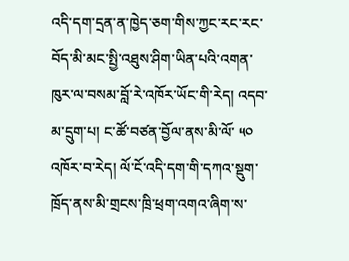འདི་དག་དྲན་ན་ཁྱེད་ཅག་གིས་ཀྱང་རང་རང་བོད་མི་མང་སྤྱི་འཐུས་ཤིག་ཡིན་པའི་འགན་ཁུར་ལ་བསམ་བློ་རེ་འཁོར་ཡོང་གི་རེད། འདབ་མ་དྲུག་པ། ང་ཚོ་བཙན་བྱོལ་ནས་མི་ལོ་ ༥༠ འཁོར་བ་རེད། ལོ་ངོ་འདི་དག་གི་དཀའ་སྡུག་ཁྲོད་ནས་མི་གྲངས་ཁྲི་ཕྲག་འགའ་ཞིག་ས་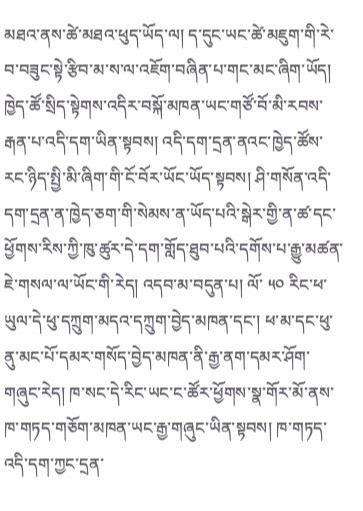མཐའ་ནས་ཚེ་མཐའ་ཕུད་ཡོད་ལ། ད་དུང་ཡང་ཚེ་མཇུག་གི་རེ་བ་བཟུང་སྟེ་རྩིབ་མ་ས་ལ་འཇོག་བཞིན་པ་གང་མང་ཞིག་ཡོད། ཁྱེད་ཚོ་སྲིད་སྟེགས་འདིར་བསྐོ་མཁན་ཡང་གཙོ་བོ་མི་རབས་རྒན་པ་འདི་དག་ཡིན་སྟབས། འདི་དག་དྲན་ནའང་ཁྱེད་ཚོས་རང་ཉིད་སྤྱི་མི་ཞིག་གི་ངོ་བོར་ཡོང་ཡོད་སྟབས། ཤི་གསོན་འདི་དག་དྲན་ན་ཁྱེད་ཅག་གི་སེམས་ན་ཡོད་པའི་སྒེར་གྱི་ན་ཚ་དང་ཕྱོགས་རིས་ཀྱི་ཁུ་ཚུར་དེ་དག་གློད་ཐུབ་པའི་དགོས་པ་རྒྱུ་མཚན་ཇེ་གསལ་ལ་ཡོང་གི་རེད། འདབ་མ་བདུན་པ། ལོ་ ༥༠ རིང་ཕ་ཡུལ་དེ་ཕུ་དཀྲུག་མདའ་དཀྲུག་བྱེད་མཁན་དང་། ཕ་མ་དང་ཕུ་ནུ་མང་པོ་དམར་གསོད་བྱེད་མཁན་ནི་རྒྱ་ནག་དམར་ཤོག་གཞུང་རེད། ཁ་སང་དེ་རིང་ཡང་ང་ཚོར་ཕྱོགས་སྣ་གོར་མོ་ནས་ཁ་གཏད་གཅོག་མཁན་ཡང་རྒྱ་གཞུང་ཡིན་སྟབས། ཁ་གཏད་འདི་དག་ཀྱང་དྲན་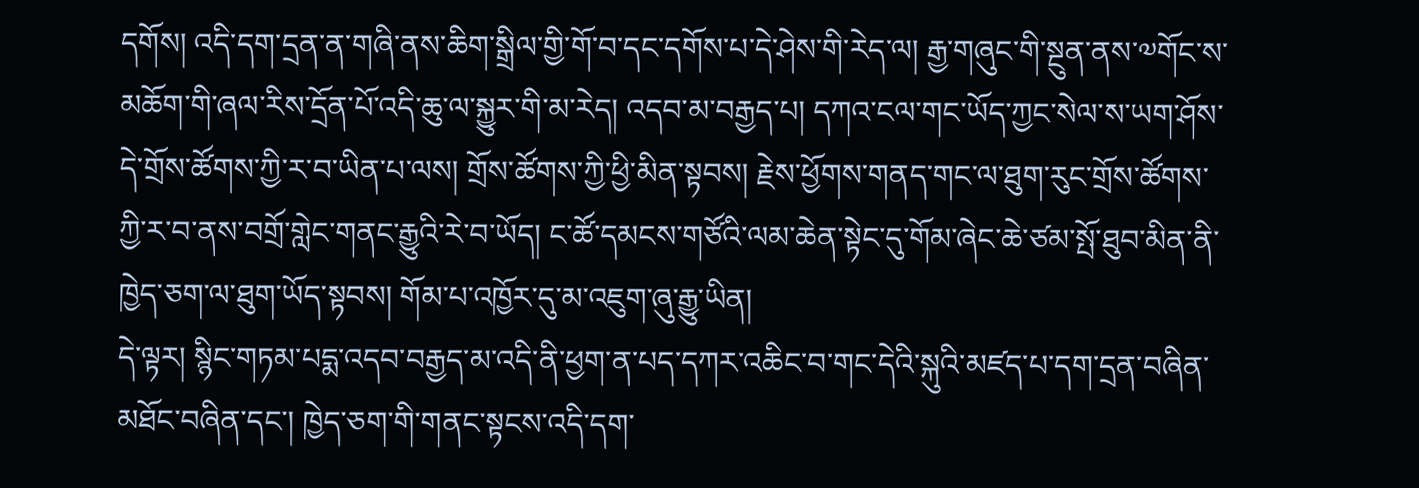དགོས། འདི་དག་དྲན་ན་གཞི་ནས་ཆིག་སྒྲིལ་གྱི་གོ་བ་དང་དགོས་པ་དེ་ཤེས་གི་རེད་ལ། རྒྱ་གཞུང་གི་སྔུན་ནས་༧གོང་ས་མཆོག་གི་ཞལ་རིས་དྲོན་པོ་འདི་ཆུ་ལ་སྐྱུར་གི་མ་རེད། འདབ་མ་བརྒྱད་པ། དཀའ་ངལ་གང་ཡོད་ཀྱང་སེལ་ས་ཡག་ཤོས་དེ་གྲོས་ཚོགས་ཀྱི་ར་བ་ཡིན་པ་ལས། གྲོས་ཚོགས་ཀྱི་ཕྱི་མིན་སྟབས། རྗེས་ཕྱོགས་གནད་གང་ལ་ཐུག་རུང་གྲོས་ཚོགས་ཀྱི་ར་བ་ནས་བགྲོ་གླེང་གནང་རྒྱུའི་རེ་བ་ཡོད། ང་ཚོ་དམངས་གཙོའི་ལམ་ཆེན་སྟེང་དུ་གོམ་ཞེང་ཆེ་ཙམ་སྤོ་ཐུབ་མིན་ནི་ཁྱེད་ཅག་ལ་ཐུག་ཡོད་སྟབས། གོམ་པ་འཁྱོར་དུ་མ་འཇུག་ཞུ་རྒྱུ་ཡིན།
དེ་ལྟར། སྙིང་གཏམ་པདྨ་འདབ་བརྒྱད་མ་འདི་ནི་ཕྱག་ན་པད་དཀར་འཆིང་བ་གང་དེའི་སྐུའི་མཛད་པ་དག་དྲན་བཞིན་མཐོང་བཞིན་དང་། ཁྱེད་ཅག་གི་གནང་སྟངས་འདི་དག་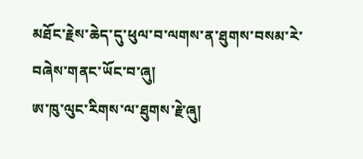མཐོང་རྗེས་ཆེད་དུ་ཕུལ་བ་ལགས་ན་ཐུགས་བསམ་རེ་བཞེས་གནང་ཡོང་བ་ཞུ།
ཨ་ཁུ་ལུང་རིགས་ལ་ཐུགས་རྗེ་ཞུ།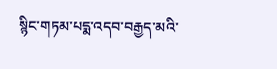སྙིང་གཏམ་པདྨ་འདབ་བརྒྱད་མའི་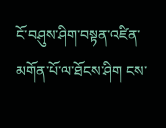ངོ་བཤུས་ཤིག་བསྟན་འཛིན་མགོན་པོ་ལ་ཐོངས་ཤིག ངས་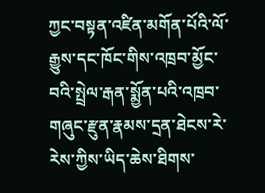ཀྱང་བསྟན་འཛིན་མགོན་པོའི་ལོ་རྒྱུས་དང་ཁོང་གིས་འཁྲབ་མྱོང་བའི་སྤྲེལ་རྒན་སྨྱོན་པའི་འཁྲབ་གཞུང་རྫུན་རྣམས་དྲན་ཐེངས་རེ་རེས་ཀྱིས་ཡིད་ཆེས་ཐིགས་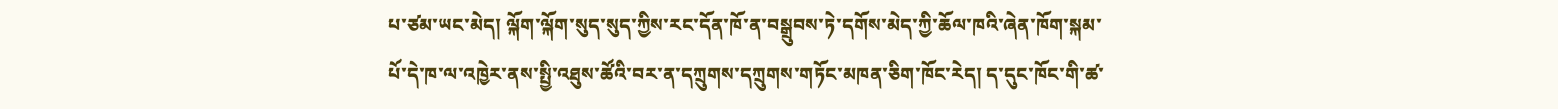པ་ཙམ་ཡང་མེད། ལྐོག་ལྐོག་སུད་སུད་ཀྱིས་རང་དོན་ཁོ་ན་བསྒྲུབས་ཏེ་དགོས་མེད་ཀྱི་ཆོལ་ཁའི་ཞེན་ཁོག་སྐམ་པོ་དེ་ཁ་ལ་འཁྱེར་ནས་སྤྱི་འཐུས་ཚོའི་བར་ན་དཀྲུགས་དཀྲུགས་གཏོང་མཁན་ཅིག་ཁོང་རེད། ད་དུང་ཁོང་གི་ཚ་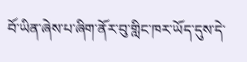བོ་ཡིན་ཞེས་པ་ཞིག་ནོར་བུ་གླིང་ཁར་ཡོད་དུས་དེ་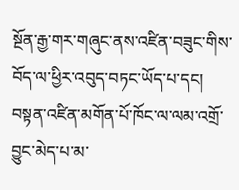སྔོན་རྒྱ་གར་གཞུང་ནས་འཛིན་བཟུང་གིས་བོད་ལ་ཕྱིར་འབུད་བཏང་ཡོད་པ་དང། བསྟན་འཛིན་མགོན་པོ་ཁོང་ལ་ལམ་འགྲོ་བྱུང་མེད་པ་མ་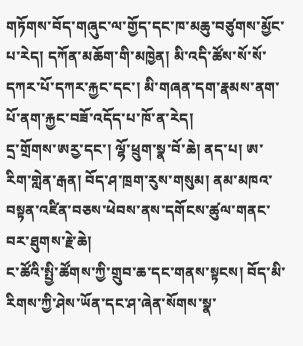གཏོགས་བོད་གཞུང་ལ་གྱོད་དང་ཁ་མཆུ་བཙུགས་མྱོང་པ་རེད། དཀོན་མཆོག་གི་མཁྱེན། མི་འདི་ཚོས་སོ་སོ་དཀར་པོ་དཀར་རྐྱང་དང་། མི་གཞན་དག་རྣམས་ནག་པོ་ནག་རྐྱང་བཟོ་འདོད་པ་ཁོ་ན་རེད།
དྲ་གྲོགས་ཨརྱ་དང་། ལྷོ་ཕྲུག་སྣ་བོ་ཆེ། ནད་པ། ཨ་རིག་གླེན་རྒན། བོད་ཤ་ཁྲག་རུས་གསུམ། ནམ་མཁའ་བསྟན་འཛིན་བཅས་ཕེབས་ནས་དགོངས་ཚུལ་གནང་བར་ཐུགས་རྗེ་ཆེ།
ང་ཚོའི་སྤྱི་ཚོགས་ཀྱི་གྲུབ་ཆ་དང་གནས་སྟངས། བོད་མི་རིགས་ཀྱི་ཤེས་ཡོན་དང་ཤ་ཞེན་སོགས་སྣ་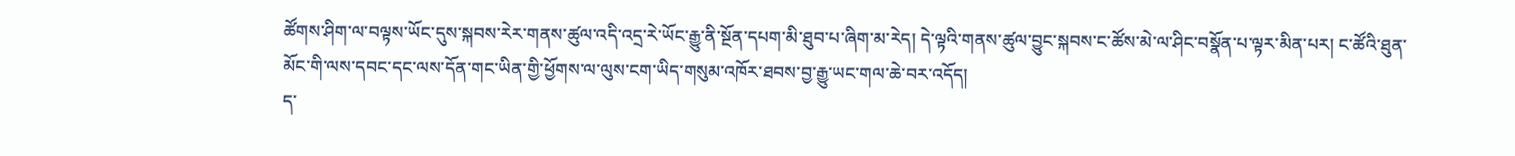ཚོགས་ཤིག་ལ་བལྟས་ཡོང་དུས་སྐབས་རེར་གནས་ཚུལ་འདི་འདྲ་རེ་ཡོང་རྒྱུ་ནི་སྔོན་དཔག་མི་ཐུབ་པ་ཞིག་མ་རེད། དེ་ལྟའི་གནས་ཚུལ་བྱུང་སྐབས་ང་ཚོས་མེ་ལ་ཤིང་བསྣོན་པ་ལྟར་མིན་པར། ང་ཚོའི་ཐུན་མོང་གི་ལས་དབང་དང་ལས་དོན་གང་ཡིན་གྱི་ཕྱོགས་ལ་ལུས་ངག་ཡིད་གསུམ་འཁོར་ཐབས་བྱ་རྒྱུ་ཡང་གལ་ཆེ་བར་འདོད།
ད་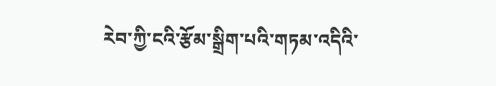རེབ་ཀྱི་ངའི་རྩོམ་སྒྲིག་པའི་གཏམ་འདིའི་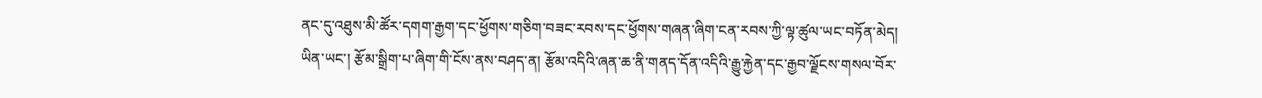ནང་དུ་འཐུས་མི་ཚོར་དགག་རྒྱག་དང་ཕྱོགས་གཅིག་བཟང་རབས་དང་ཕྱོགས་གཞན་ཞིག་ངན་རབས་ཀྱི་ལྟ་ཚུལ་ཡང་བཏོན་མེད།
ཡིན་ཡང་། རྩོམ་སྒྲིག་པ་ཞིག་གི་ངོས་ནས་བཤད་ན། རྩོམ་འདིའི་ཞན་ཆ་ནི་གནད་དོན་འདིའི་རྒྱུ་རྐྱེན་དང་རྒྱབ་ལྗོངས་གསལ་བོར་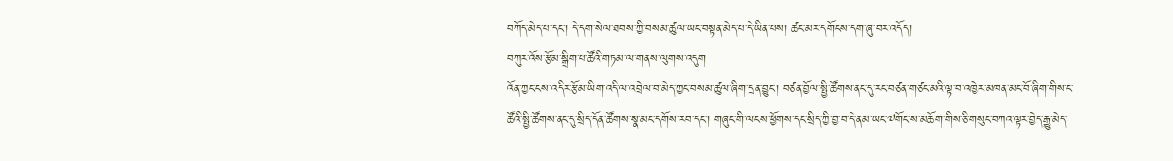བཀོད་མེད་པ་དང་། དེ་དག་སེལ་ཐབས་ཀྱི་བསམ་ཚུལ་ཡང་བསྟན་མེད་པ་དེ་ཡིན་པས། ཚང་མར་དགོངས་དག་ཞུ་བར་འདོད།
བཀུར་འོས་རྩོམ་སྒྲིག་པ་ཚོའི་གཏམ་ལ་གནས་ལུགས་འདུག
འོན་ཀྱང་ངས་འདིར་རྩོམ་ཡིག་འདི་ལ་འབྲེལ་བ་མེད་ཀྱང་བསམ་ཚུལ་ཞིག་དྲན་བྱུང་། བཙན་བྱོལ་སྤྱི་ཚོགས་ནང་དུ་རང་བཙན་གཙང་མའི་ལྟ་བ་འཁྱེར་མཁན་མང་བོ་ཞིག་གིས་ང་ཚོའི་སྤྱི་ཚོགས་ནང་དུ་སྲིད་དོན་ཚོགས་སྣ་མང་དགོས་རབ་དང་། གཞུང་གི་ལངས་ཕྱོགས་དང་སྲིད་ཀྱི་བྱ་བ་དེ་ནམ་ཡང་༧གོང་ས་མཆོག་གིས་ཅི་གསུང་བཀའ་ལྟར་བྱེད་རྒྱུ་མེད་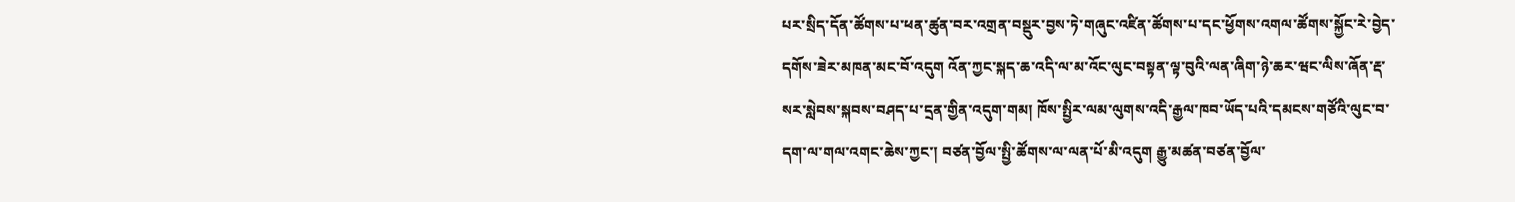པར་སྲིད་དོན་ཚོགས་པ་ཕན་ཚུན་བར་འགྲན་བསྡུར་བྱས་ཏེ་གཞུང་འཛིན་ཚོགས་པ་དང་ཕྱོགས་འགལ་ཚོགས་སྐྱོང་རེ་བྱེད་དགོས་ཟེར་མཁན་མང་བོ་འདུག འོན་ཀྱང་སྐད་ཆ་འདི་ལ་མ་འོང་ལུང་བསྟན་ལྟ་བུའི་ལན་ཞིག་ཉེ་ཆར་ཝང་ལིས་ཞོན་རྡ་སར་སླེབས་སྐབས་བཤད་པ་དྲན་གྱིན་འདུག་གམ། ཁོས་སྤྱིར་ལམ་ལུགས་འདི་རྒྱལ་ཁབ་ཡོད་པའི་དམངས་གཙོའི་ལུང་བ་དག་ལ་གལ་འགང་ཆེས་ཀྱང་། བཙན་བྱོལ་སྤྱི་ཚོགས་ལ་ལན་པོ་མི་འདུག རྒྱུ་མཚན་བཙན་བྱོལ་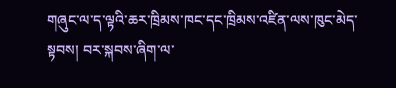གཞུང་ལ་ད་ལྟའི་ཆར་ཁྲིམས་ཁང་དང་ཁྲིམས་འཛིན་ལས་ཁུང་མེད་སྟབས། བར་སྐབས་ཞིག་ལ་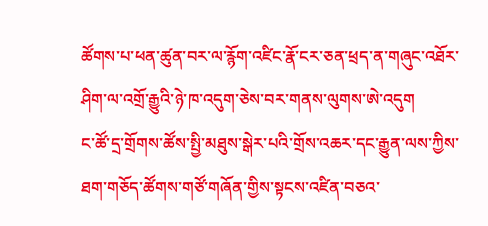ཚོགས་པ་ཕན་ཚུན་བར་ལ་རྙོག་འཛིང་རྣོ་ངར་ཅན་ཕྲད་ན་གཞུང་འཐོར་ཤིག་ལ་འགྲོ་རྒྱུའི་ཉེ་ཁ་འདུག་ཅེས་བར་གནས་ལུགས་ཨེ་འདུག
ང་ཚོ་དྲ་གྲོགས་ཚོས་སྤྱི་མཐུས་སྒེར་པའི་གྲོས་འཆར་དང་རྒྱུན་ལས་ཀྱིས་ཐག་གཅོད་ཚོགས་གཙོ་གཞོན་གྱིས་སྟངས་འཛིན་བཅའ་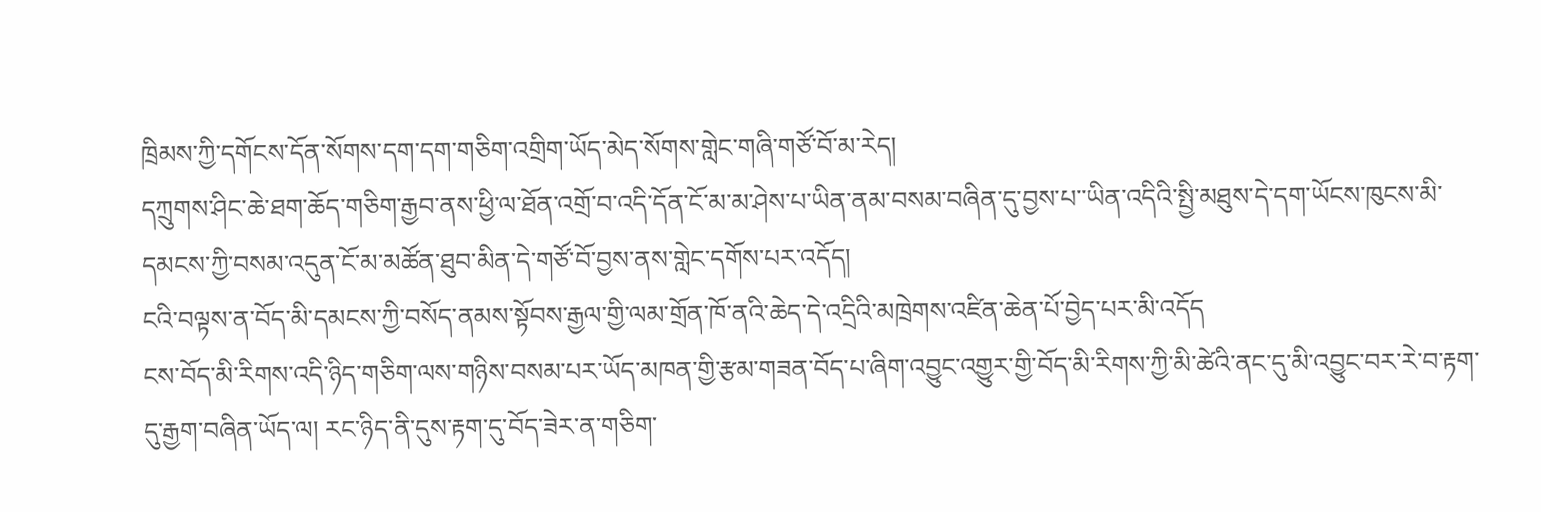ཁྲིམས་ཀྱི་དགོངས་དོན་སོགས་དག་དག་གཅིག་འགྲིག་ཡོད་མེད་སོགས་གླེང་གཞི་གཙོ་བོ་མ་རེད།
དཀྲུགས་ཤིང་ཆེ་ཐག་ཆོད་གཅིག་རྒྱབ་ནས་ཕྱི་ལ་ཐོན་འགྲོ་བ་འདི་དོན་ངོ་མ་མ་ཤེས་པ་ཡིན་ནམ་བསམ་བཞིན་དུ་བྱས་པ་་ཡིན་འདིའི་སྤྱི་མཐུས་དེ་དག་ཡོངས་ཁུངས་མི་དམངས་ཀྱི་བསམ་འདུན་ངོ་མ་མཚོན་ཐུབ་མིན་དེ་གཙོ་བོ་བྱས་ནས་གླེང་དགོས་པར་འདོད།
ངའི་བལྟས་ན་བོད་མི་དམངས་ཀྱི་བསོད་ནམས་སྟོབས་རྒྱལ་གྱི་ལམ་གྲོན་ཁོ་ནའི་ཆེད་དེ་འདྲིའི་མཁྲེགས་འཛིན་ཆེན་པོ་བྱེད་པར་མི་འདོད
ངས་བོད་མི་རིགས་འདི་ཉིད་གཅིག་ལས་གཉིས་བསམ་པར་ཡོད་མཁན་གྱི་རྩམ་གཟན་བོད་པ་ཞིག་འབྱུང་འགྱུར་གྱི་བོད་མི་རིགས་ཀྱི་མི་ཚེའི་ནང་དུ་མི་འབྱུང་བར་རེ་བ་རྟག་དུ་རྒྱག་བཞིན་ཡོད་ལ། རང་ཉིད་ནི་དུས་རྟག་དུ་བོད་ཟེར་ན་གཅིག་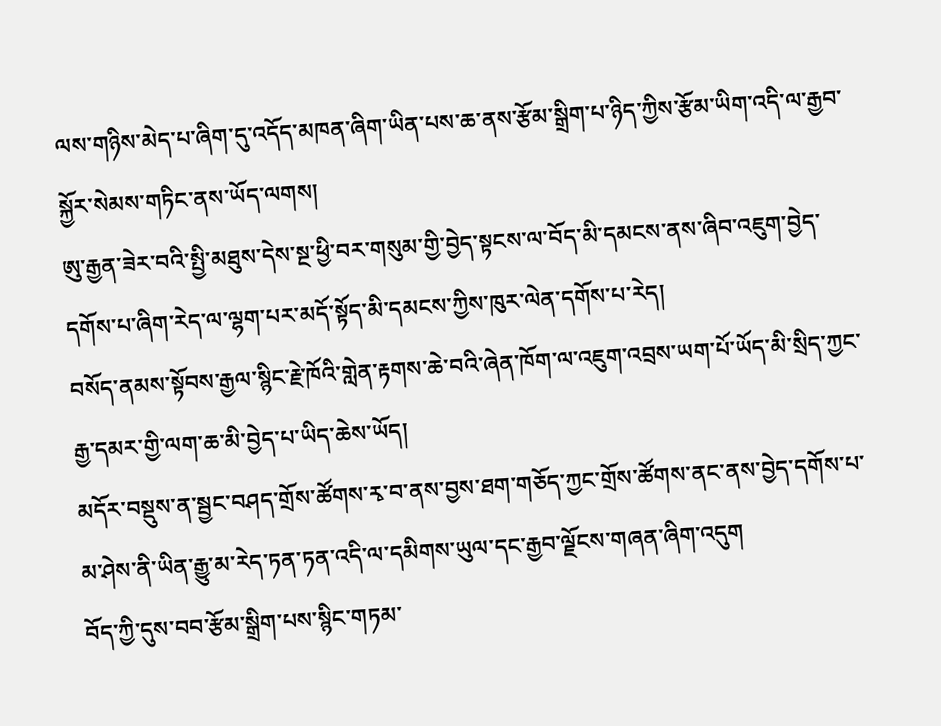ལས་གཉིས་མེད་པ་ཞིག་དུ་འདོད་མཁན་ཞིག་ཡིན་པས་ཆ་ནས་རྩོམ་སྒྲིག་པ་ཉིད་ཀྱིས་རྩོམ་ཡིག་འདི་ལ་རྒྱབ་སྐྱོར་སེམས་གཏིང་ནས་ཡོད་ལགས།
ཨུ་རྒྱན་ཟེར་བའི་སྤྱི་མཐུས་དེས་སྔ་ཕྱི་བར་གསུམ་གྱི་བྱེད་སྟངས་ལ་བོད་མི་དམངས་ནས་ཞིབ་འཇུག་བྱེད་དགོས་པ་ཞིག་རེད་ལ་ལྷག་པར་མདོ་སྟོད་མི་དམངས་ཀྱིས་ཁུར་ལེན་དགོས་པ་རེད།
བསོད་ནམས་སྟོབས་རྒྱལ་སྙིང་རྗེ་ཁོའི་གླེན་རྟགས་ཆེ་བའི་ཞེན་ཁོག་ལ་འཇུག་འབྲས་ཡག་པོ་ཡོད་མི་སྲིད་ཀྱང་རྒྱ་དམར་གྱི་ལག་ཆ་མི་བྱེད་པ་ཡིད་ཆེས་ཡོད།
མདོར་བསྡུས་ན་སྦྱང་བཤད་གྲོས་ཚོགས་རྭ་བ་ནས་བྱས་ཐག་གཅོད་ཀྱང་གྲོས་ཚོགས་ནང་ནས་བྱེད་དགོས་པ་མ་ཤེས་ནི་ཡིན་རྒྱུ་མ་རེད་ཏན་ཏན་འདི་ལ་དམིགས་ཡུལ་དང་རྒྱབ་ལྗོངས་གཞན་ཞིག་འདུག
བོད་ཀྱི་དུས་བབ་རྩོམ་སྒྲིག་པས་སྙིང་གཏམ་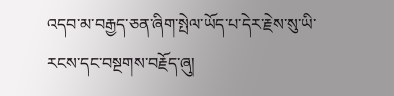འདབ་མ་བརྒྱད་ཅན་ཞིག་སྤེལ་ཡོད་པ་དེར་རྗེས་སུ་ཡི་རངས་དང་བསྔགས་བརྗོད་ཞུ།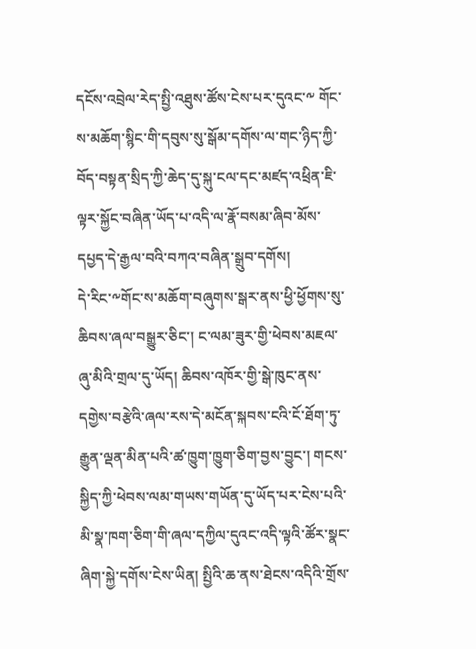དངོས་འབྲེལ་རེད་སྤྱི་འཐུས་ཚོས་ངེས་པར་དུའང་༸ གོང་ས་མཆོག་སྙིང་གི་དབུས་སུ་སྒོམ་དགོས་ལ་གང་ཉིད་ཀྱི་བོད་བསྟན་སྲིད་ཀྱི་ཆེད་དུ་སྐུ་ངལ་དང་མཛད་འཕྲིན་ཇི་ལྟར་སྐྱོང་བཞིན་ཡོད་པ་འདི་ལ་རྣོ་བསམ་ཞིབ་མོས་དཔྱད་དེ་རྒྱལ་བའི་བཀའ་བཞིན་སྒྲུབ་དགོས།
དེ་རིང་༸གོང་ས་མཆོག་བཞུགས་སྒར་ནས་ཕྱི་ཕྱོགས་སུ་ཆིབས་ཞལ་བསྒྱུར་ཅིང་། ང་ལམ་ཟུར་གྱི་ཕེབས་མཇལ་ཞུ་མིའི་གྲལ་དུ་ཡོད། ཆིབས་འཁོར་གྱི་སྒེ་ཁུང་ནས་དགྱེས་བརྩེའི་ཞལ་རས་དེ་མངོན་སྐབས་ངའི་ངོ་ཐོག་ཏུ་རྒྱུན་ལྡན་མིན་པའི་ཚ་ཁྱུག་ཁྱུག་ཅིག་བྱས་བྱུང་། གངས་སྐྱིད་ཀྱི་ཕེབས་ལམ་གཡས་གཡོན་དུ་ཡོད་པར་ངེས་པའི་མི་སྣ་ཁག་ཅིག་གི་ཞལ་དཀྱིལ་དུའང་འདི་ལྟའི་ཚོར་སྣང་ཞིག་སྐྱེ་དགོས་ངེས་ཡིན། སྤྱིའི་ཆ་ནས་ཐེངས་འདིའི་གྲོས་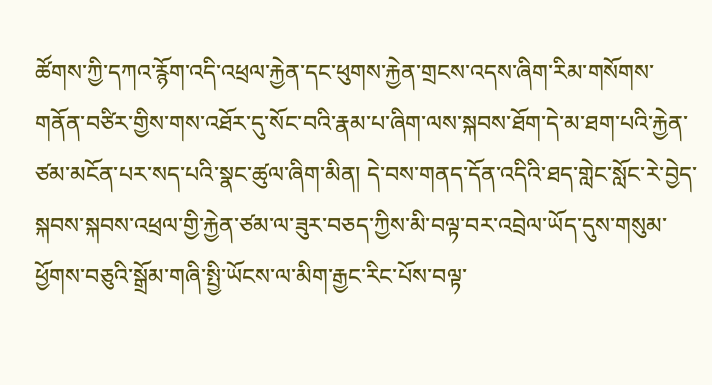ཚོགས་ཀྱི་དཀའ་རྙོག་འདི་འཕྲལ་རྐྱེན་དང་ཕུགས་རྐྱེན་གྲངས་འདས་ཞིག་རིམ་གསོགས་གནོན་བཙིར་གྱིས་གས་འཐོར་དུ་སོང་བའི་རྣམ་པ་ཞིག་ལས་སྐབས་ཐོག་དེ་མ་ཐག་པའི་རྐྱེན་ཙམ་མངོན་པར་སད་པའི་སྣང་ཚུལ་ཞིག་མིན། དེ་བས་གནད་དོན་འདིའི་ཐད་གླེང་སློང་རེ་བྱེད་སྐབས་སྐབས་འཕྲལ་གྱི་རྐྱེན་ཙམ་ལ་ཟུར་བཅད་ཀྱིས་མི་བལྟ་བར་འབྲེལ་ཡོད་དུས་གསུམ་ཕྱོགས་བཅུའི་སྒྲོམ་གཞི་སྤྱི་ཡོངས་ལ་མིག་རྒྱང་རིང་པོས་བལྟ་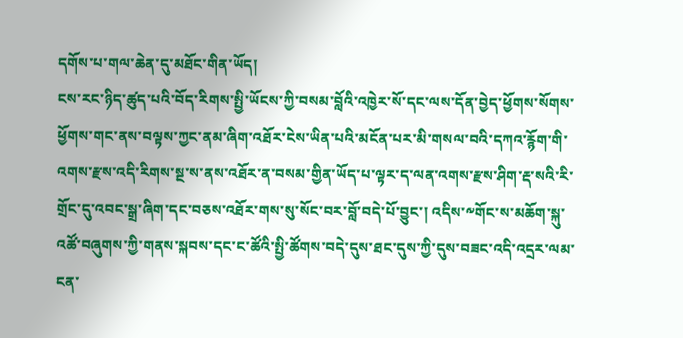དགོས་པ་གལ་ཆེན་དུ་མཐོང་གིན་ཡོད།
ངས་རང་ཉིད་ཚུད་པའི་བོད་རིགས་སྤྱི་ཡོངས་ཀྱི་བསམ་བློའི་འཁྱེར་སོ་དང་ལས་དོན་བྱེད་ཕྱོགས་སོགས་ཕྱོགས་གང་ནས་བལྟས་ཀྱང་ནམ་ཞིག་འཐོར་ངེས་ཡིན་པའི་མངོན་པར་མི་གསལ་བའི་དཀའ་རྙོག་གི་འགས་རྫས་འདི་རིགས་སྔ་ས་ནས་འཐོར་ན་བསམ་གྱིན་ཡོད་པ་ལྟར་ད་ལན་འགས་རྫས་ཤིག་རྡ་སའི་རི་གྲོང་དུ་འབང་སྒྲ་ཞིག་དང་བཅས་འཐོར་གས་སུ་སོང་བར་བློ་བདེ་པོ་བྱུང་། འདིས་༸གོང་ས་མཆོག་སྐུ་འཚོ་བཞུགས་ཀྱི་གནས་སྐབས་དང་ང་ཚོའི་སྤྱི་ཚོགས་བདེ་དུས་ཐང་དུས་ཀྱི་དུས་བཟང་འདི་འདྲར་ལམ་ངན་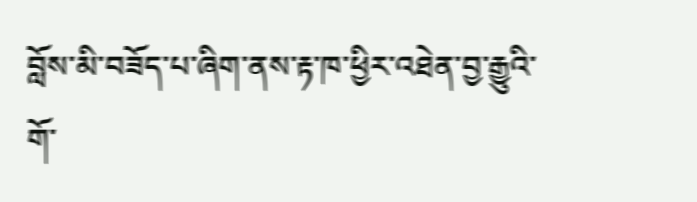བློས་མི་བཟོད་པ་ཞིག་ནས་རྟ་ཁ་ཕྱིར་འཐེན་བྱ་རྒྱུའི་གོ་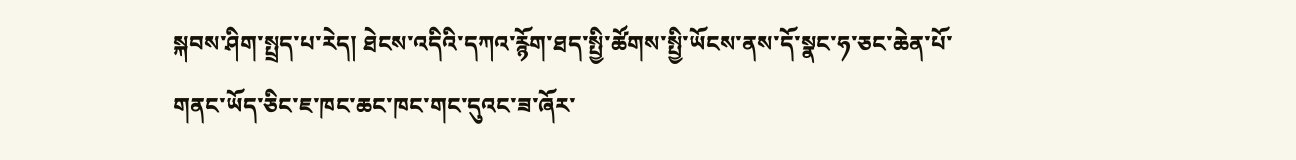སྐབས་ཤིག་སྤྲད་པ་རེད། ཐེངས་འདིའི་དཀའ་རྙོག་ཐད་སྤྱི་ཚོགས་སྤྱི་ཡོངས་ནས་དོ་སྣང་ཧ་ཅང་ཆེན་པོ་གནང་ཡོད་ཅིང་ཇ་ཁང་ཆང་ཁང་གང་དུའང་ཟ་ཞོར་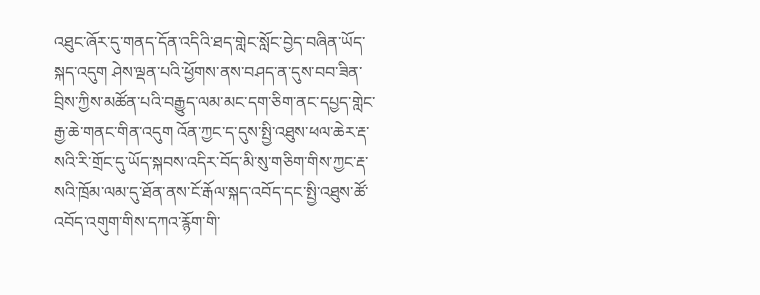འཐུང་ཞོར་དུ་གནད་དོན་འདིའི་ཐད་གླེང་སློང་བྱེད་བཞིན་ཡོད་སྐད་འདུག ཤེས་ལྡན་པའི་ཕྱོགས་ནས་བཤད་ན་དུས་བབ་ཟིན་བྲིས་ཀྱིས་མཚོན་པའི་བརྒྱུད་ལམ་མང་དག་ཅིག་ནང་དཔྱད་གླེང་རྒྱ་ཆེ་གནང་གིན་འདུག འོན་ཀྱང་ད་དུས་སྤྱི་འཐུས་ཕལ་ཆེར་རྡ་སའི་རི་གྲོང་དུ་ཡོད་སྐབས་འདིར་བོད་མི་སུ་གཅིག་གིས་ཀྱང་རྡ་སའི་ཁྲོམ་ལམ་དུ་ཐོན་ནས་ངོ་རྒོལ་སྐད་འབོད་དང་སྤྱི་འཐུས་ཚོ་འབོད་འགུག་གིས་དཀའ་རྙོག་གི་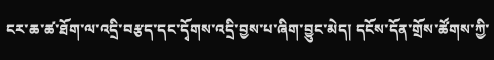ངར་ཆ་ཚ་ཐོག་ལ་འདྲི་བརྩད་དང་དྭོགས་འདྲི་བྱས་པ་ཞིག་བྱུང་མེད། དངོས་དོན་གྲོས་ཚོགས་ཀྱི་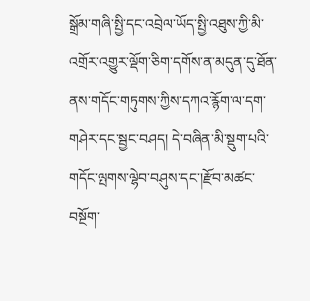སྒྲོམ་གཞི་སྤྱི་དང་འབྲེལ་ཡོད་སྤྱི་འཐུས་ཀྱི་མི་འགྲོར་འགྱུར་ལྡོག་ཅིག་དགོས་ན་མདུན་དུ་ཐོན་ནས་གདོང་གཏུགས་ཀྱིས་དཀའ་རྙོག་ལ་དག་གཤེར་དང་སྦྱང་བཤད། དེ་བཞིན་མི་སྡུག་པའི་གདོང་ལྤགས་ལྷེབ་བཤུས་དང་།རྫོབ་མཚང་བསྔོག་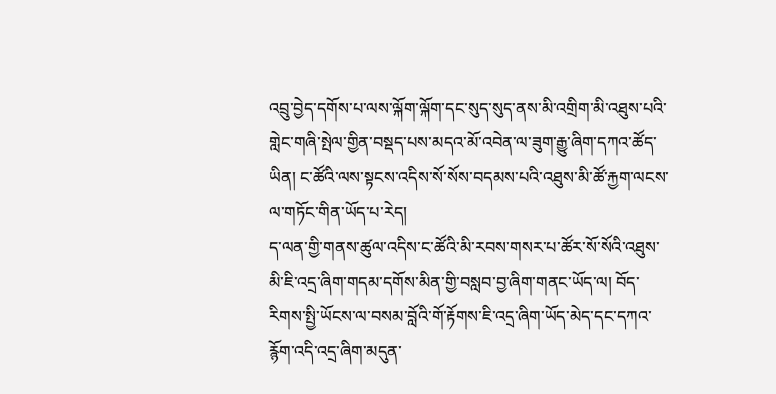འབྲུ་བྱེད་དགོས་པ་ལས་ལྐོག་ལྐོག་དང་སུད་སུད་ནས་མི་འགྲིག་མི་འཐུས་པའི་གླེང་གཞི་སྤེལ་གྱིན་བསྡད་པས་མདའ་མོ་འབེན་ལ་ཟུག་རྒྱུ་ཞིག་དཀའ་ཚོད་ཡིན། ང་ཚོའི་ལས་སྟངས་འདིས་སོ་སོས་བདམས་པའི་འཐུས་མི་ཚོ་རྐྱག་ལངས་ལ་གཏོང་གིན་ཡོད་པ་རེད།
ད་ལན་གྱི་གནས་ཚུལ་འདིས་ང་ཚོའི་མི་རབས་གསར་པ་ཚོར་སོ་སོའི་འཐུས་མི་ཇི་འདྲ་ཞིག་གདམ་དགོས་མིན་གྱི་བསླབ་བྱ་ཞིག་གནང་ཡོད་ལ། བོད་རིགས་སྤྱི་ཡོངས་ལ་བསམ་བློའི་གོ་རྟོགས་ཇི་འདྲ་ཞིག་ཡོད་མེད་དང་དཀའ་རྙོག་འདི་འདྲ་ཞིག་མདུན་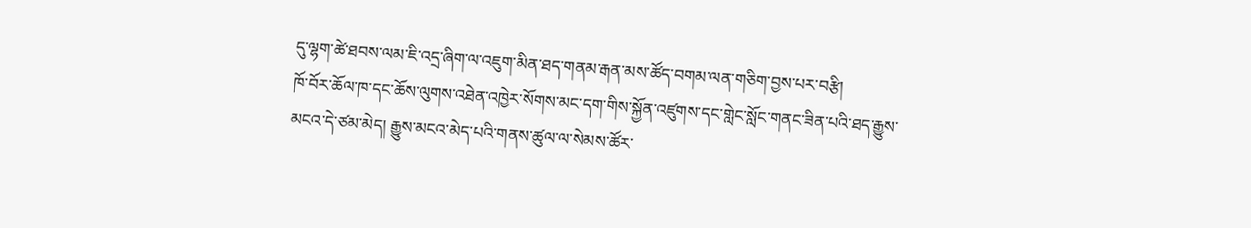དུ་ལྷག་ཚེ་ཐབས་ལམ་ཇི་འདྲ་ཞིག་ལ་འཇུག་མིན་ཐད་གནམ་རྒན་མས་ཚོད་བགམ་ལན་གཅིག་བྱས་པར་བརྩི།
ཁོ་བོར་ཆོལ་ཁ་དང་ཆོས་ལུགས་འཐེན་འཁྱེར་སོགས་མང་དག་གིས་སྐྱོན་འཛུགས་དང་གླེང་སློང་གནང་ཟིན་པའི་ཐད་རྒྱུས་མངའ་དེ་ཙམ་མེད། རྒྱུས་མངའ་མེད་པའི་གནས་ཚུལ་ལ་སེམས་ཚོར་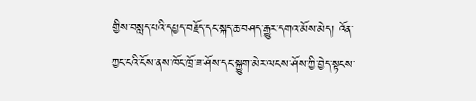གྱིས་བསླད་པའི་དཔྱད་བརྗོད་དང་སྐད་ཆ་བཤད་རྒྱུར་དགའ་མོས་མེད། འོན་ཀྱང་ངའི་ངོས་ནས་ཁོང་ཁྲོ་ཟ་ཤོས་དང་སྐྱུག་མེར་ལངས་ཤོས་ཀྱི་བྱེད་སྟངས་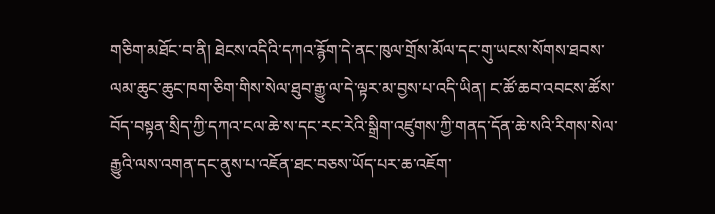གཅིག་མཐོང་བ་ནི། ཐེངས་འདིའི་དཀའ་རྙོག་དེ་ནང་ཁུལ་གྲོས་མོལ་དང་གུ་ཡངས་སོགས་ཐབས་ལམ་ཆུང་ཆུང་ཁག་ཅིག་གིས་སེལ་ཐུབ་རྒྱུ་ལ་དེ་ལྟར་མ་བྱས་པ་འདི་ཡིན། ང་ཚོ་ཆབ་འབངས་ཚོས་བོད་བསྟན་སྲིད་ཀྱི་དཀའ་ངལ་ཆེ་ས་དང་རང་རེའི་སྒྲིག་འཛུགས་ཀྱི་གནད་དོན་ཆེ་སའི་རིགས་སེལ་རྒྱུའི་ལས་འགན་དང་ནུས་པ་འཇོན་ཐང་བཅས་ཡོད་པར་ཆ་འཇོག་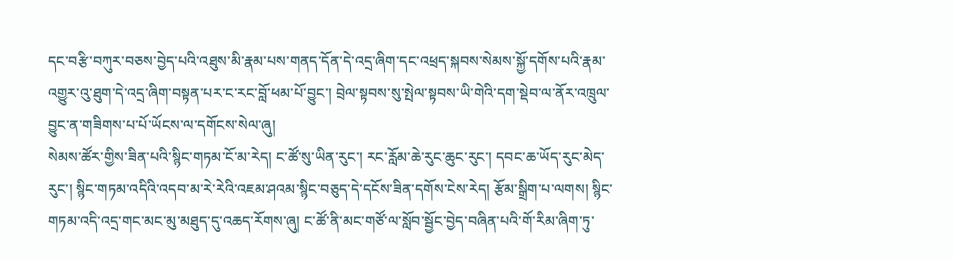དང་བརྩི་བཀུར་བཅས་བྱེད་པའི་འཐུས་མི་རྣམ་པས་གནད་དོན་དེ་འདྲ་ཞིག་དང་འཕྲད་སྐབས་སེམས་སྐྱོ་དགོས་པའི་རྣམ་འགྱུར་འུ་ཐུག་དེ་འདྲ་ཞིག་བསྟན་པར་ང་རང་བློ་ཕམ་པོ་བྱུང་། བྲེལ་སྟབས་སུ་སྤེལ་སྟབས་ཡི་གེའི་དག་སྡེབ་ལ་ནོར་འཁྲུལ་བྱུང་ན་གཟིགས་པ་པོ་ཡོངས་ལ་དགོངས་སེལ་ཞུ།
སེམས་ཚོར་གྱིས་ཟིན་པའི་སྙིང་གཏམ་ངོ་མ་རེད། ང་ཚོ་སུ་ཡིན་རུང་། རང་རློམ་ཆེ་རུང་ཆུང་རུང་། དབང་ཆ་ཡོད་རུང་མེད་རུང་། སྙིང་གཏམ་འདིའི་འདབ་མ་རེ་རེའི་འཇམ་ཤའམ་སྙིང་བཅུད་དེ་དངོས་ཟིན་དགོས་ངེས་རེད། རྩོམ་སྒྲིག་པ་ལགས། སྙིང་གཏམ་འདི་འདྲ་གང་མང་མུ་མཐུད་དུ་འཆད་རོགས་ཞུ། ང་ཚོ་ནི་མང་གཙོ་ལ་སློབ་སྦྱོང་བྱེད་བཞིན་པའི་གོ་རིམ་ཞིག་ཏུ་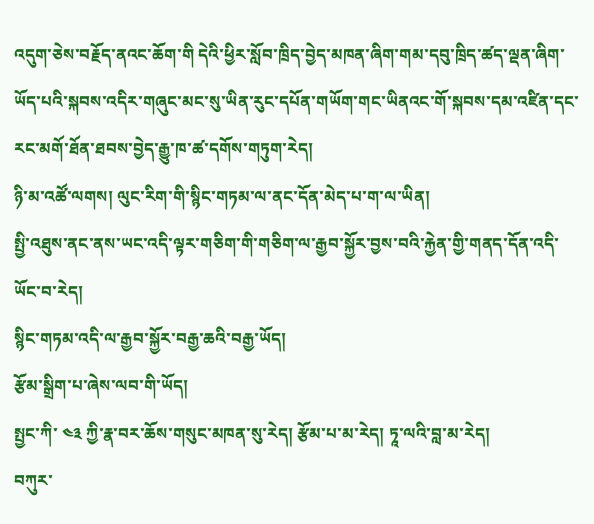འདུག་ཅེས་བརྗོད་ནའང་ཆོག་གི དེའི་ཕྱིར་སློབ་ཁྲིད་བྱེད་མཁན་ཞིག་གམ་དབུ་ཁྲིད་ཚད་ལྡན་ཞིག་ཡོད་པའི་སྐབས་འདིར་གཞུང་མང་སུ་ཡིན་རུང་དཔོན་གཡོག་གང་ཡིནའང་གོ་སྐབས་དམ་འཛིན་དང་རང་མགོ་ཐོན་ཐབས་བྱེད་རྒྱུ་ཁ་ཚ་དགོས་གཏུག་རེད།
ཉི་མ་འཚོ་ལགས། ལུང་རིག་གི་སྙིང་གཏམ་ལ་ནང་དོན་མེད་པ་ག་ལ་ཡིན།
སྤྱི་འཐུས་ནང་ནས་ཡང་འདི་ལྟར་གཅིག་གི་གཅིག་ལ་རྒྱབ་སྐྱོར་བྱས་བའི་རྐྱེན་གྱི་གནད་དོན་འདི་ཡོང་བ་རེད།
སྙིང་གཏམ་འདི་ལ་རྒྱབ་སྐྱོར་བརྒྱ་ཆའི་བརྒྱ་ཡོད།
རྩོམ་སྒྲིག་པ་ཞེས་ལབ་གི་ཡོད།
སྤྱང་ཀི་ ༤༣ ཀྱི་རྣ་བར་ཆོས་གསུང་མཁན་སུ་རེད། རྩོམ་པ་མ་རེད། ཏཱ་ལའི་བླ་མ་རེད།
བཀུར་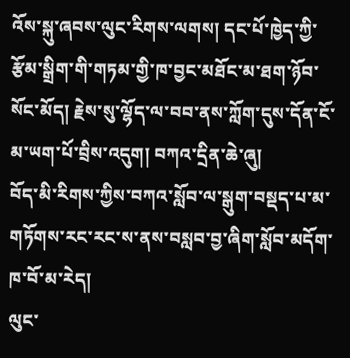འོས་སྐུ་ཞབས་ལུང་རིགས་ལགས། དང་པོ་ཁྱེད་ཀྱི་རྩོམ་སྒྲིག་གི་གཏམ་གྱི་ཁ་བྱང་མཐོང་མ་ཐག་ཉོབ་སོང་མོད། རྗེས་སུ་ལྷོད་ལ་བབ་ནས་ཀློག་དུས་དོན་ངོ་མ་ཡག་པོ་བྲིས་འདུག། བཀའ་དྲིན་ཆེ་ཞུ།
བོད་མི་རིགས་ཀྱིས་བཀའ་སློབ་ལ་སྒུག་བསྡད་པ་མ་གཏོགས་རང་རང་ས་ནས་བསླབ་བྱ་ཞིག་སློབ་མདོག་ཁ་བོ་མ་རེད།
ལུང་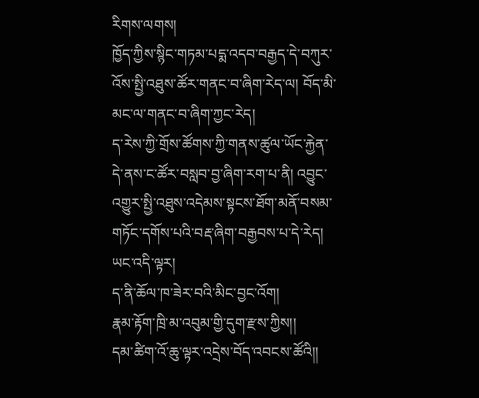རིགས་ལགས།
ཁྱོད་ཀྱིས་སྙིང་གཏམ་པདྨ་འདབ་བརྒྱད་དེ་བཀུར་འོས་སྤྱི་འཐུས་ཚོར་གནང་བ་ཞིག་རེད་ལ། བོད་མི་མང་ལ་གནང་བ་ཞིག་ཀྱང་རེད།
ད་རེས་ཀྱི་གྲོས་ཚོགས་ཀྱི་གནས་ཚུལ་ཡོང་རྐྱེན་དེ་ནས་ང་ཚོར་བསླབ་བྱ་ཞིག་རག་པ་ནི། འབྱུང་འགྱུར་སྤྱི་འཐུས་འདེམས་སྟངས་ཐོག་མནོ་བསམ་གཏོང་དགོས་པའི་བརྡ་ཞིག་བརྒྱབས་པ་དེ་རེད།
ཡང་འདི་ལྟར།
ད་ནི་ཆོལ་ཁ་ཟེར་བའི་མིང་བྱང་འོག།
རྣམ་རྟོག་ཁྲི་མ་འབུམ་གྱི་དུག་རྫས་ཀྱིས།།
དམ་ཚིག་འོ་ཆུ་ལྟར་འདྲེས་བོད་འབངས་ཚོའི།།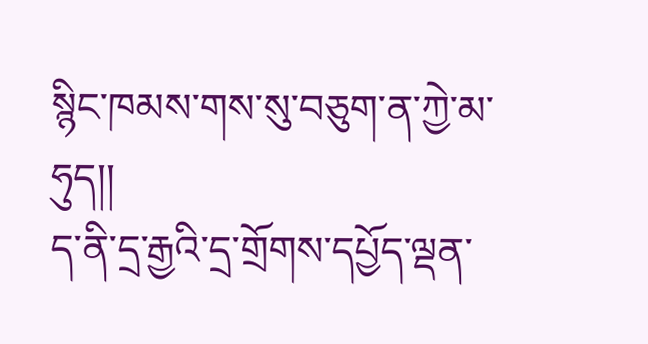སྙིང་ཁམས་གས་སུ་བཅུག་ན་ཀྱེ་མ་ཧུད།།
ད་ནི་དྲ་རྒྱའི་དྲ་གྲོགས་དཔྱོད་ལྡན་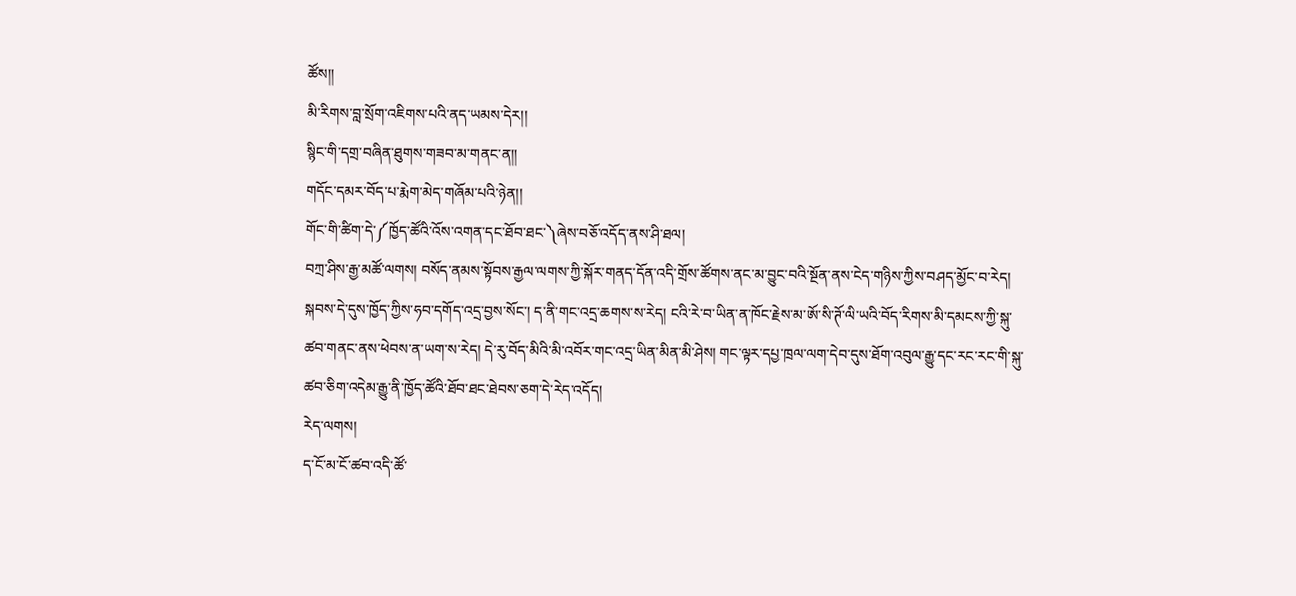ཚོས།།
མི་རིགས་བླ་སྲོག་འཇིགས་པའི་ནད་ཡམས་དེར།།
སྙིང་གི་དགྲ་བཞིན་ཐུགས་གཟབ་མ་གནང་ན།།
གདོང་དམར་བོད་པ་རྨེག་མེད་གཞོམ་པའི་ཉེན།།
གོང་གི་ཚིག་དེ་༼ཁྱོད་ཚོའི་འོས་འགན་དང་ཐོབ་ཐང་༽ཞེས་བཅོ་འདོད་ནས་ཤི་ཐལ།
བཀྲ་ཤིས་རྒྱ་མཚོ་ལགས། བསོད་ནམས་སྟོབས་རྒྱལ་ལགས་ཀྱི་སྐོར་གནད་དོན་འདི་གྲོས་ཚོགས་ནང་མ་བྱུང་བའི་སྔོན་ནས་ངེད་གཉིས་ཀྱིས་བཤད་མྱོང་བ་རེད། སྐབས་དེ་དུས་ཁྱོད་ཀྱིས་ཧབ་དགོད་འདྲ་བྱས་སོང་། ད་ནི་གང་འདྲ་ཆགས་ས་རེད། ངའི་རེ་བ་ཡིན་ན་ཁོང་རྗེས་མ་ཨོ་སི་ཊོ་ལི་ཡའི་བོད་རིགས་མི་དམངས་ཀྱི་སྐུ་ཚབ་གནང་ནས་ཕེབས་ན་ཡག་ས་རེད། དེ་རུ་བོད་མིའི་མི་འབོར་གང་འདྲ་ཡིན་མིན་མི་ཤེས། གང་ལྟར་དཔྱ་ཁྲལ་ལག་དེབ་དུས་ཐོག་འབུལ་རྒྱུ་དང་རང་རང་གི་སྐུ་ཚབ་ཅིག་འདེམ་རྒྱུ་ནི་ཁྱོད་ཚོའི་ཐོབ་ཐང་ཐེབས་ཅག་དེ་རེད་འདོད།
རེད་ལགས།
ད་ངོ་མ་ངོ་ཚབ་འདི་ཚོ་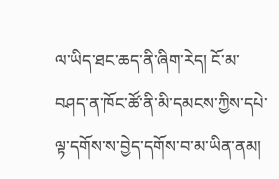ལ་ཡིད་ཐང་ཆད་ནི་ཞིག་རེད། ངོ་མ་བཤད་ན་ཁོང་ཚོ་ནི་མི་དམངས་ཀྱིས་དཔེ་ལྟ་དགོས་ས་བྱེད་དགོས་བ་མ་ཡིན་ནམ།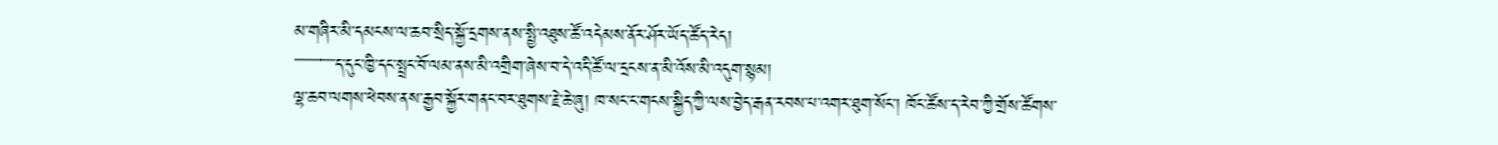མ་གཞིར་མི་དམངས་ལ་ཆབ་སྲིད་སྐྱོ་དྲགས་ནས་སྤྱི་འཐུས་ཚོ་འདེམས་ནོར་ཤོར་ཡོད་ཚོད་རེད།
་་་་་་་་་་་་་་ད་དུང་ཁྱི་དང་སྤྲང་བོ་ལམ་ནས་མི་འགྲིག་ཞེས་བ་དེ་འདི་ཚོ་ལ་དྲངས་ན་མི་འོས་མི་འདུག་སྙམ།
ལྷ་ཆབ་ལགས་ཕེབས་ནས་རྒྱབ་སྐྱོར་གནང་བར་ཐུགས་རྗེ་ཆེ་ཞུ། ཁ་སང་ང་གངས་སྐྱིད་ཀྱི་ལས་བྱེད་རྒན་རབས་པ་འགར་ཐུག་སོང་། ཁོང་ཚོས་ད་རེབ་ཀྱི་གྲོས་ཚོགས་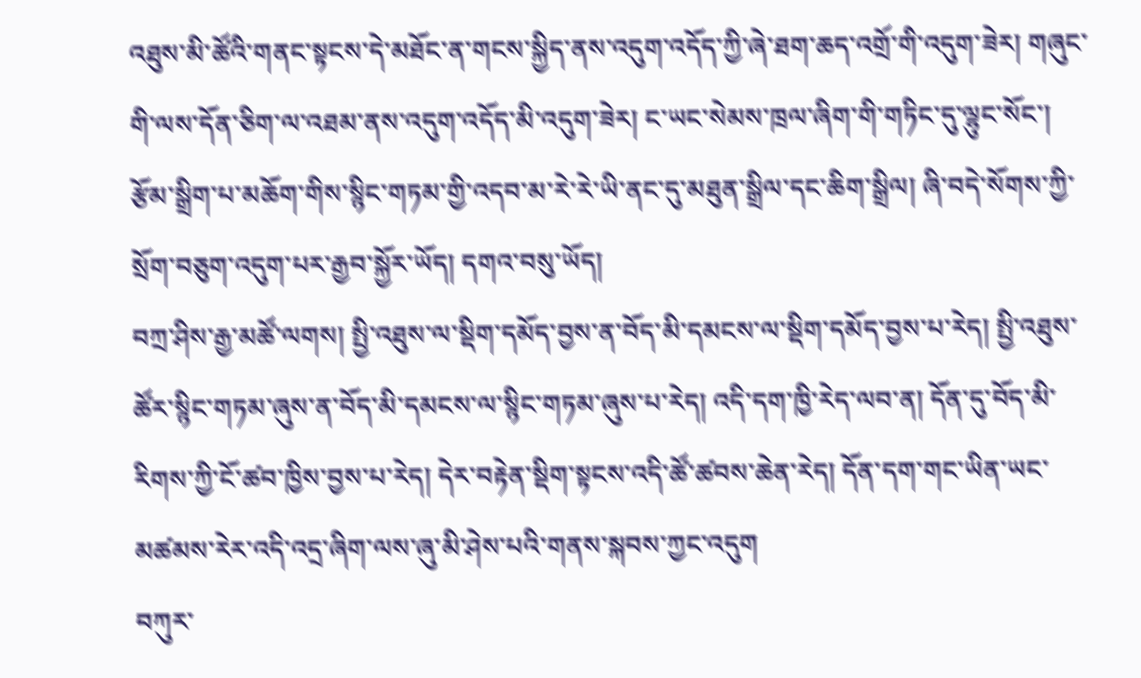འཐུས་མི་ཚོའི་གནང་སྟངས་དེ་མཐོང་ན་གངས་སྐྱིད་ནས་འདུག་འདོད་ཀྱི་ཞེ་ཐག་ཆད་འགྲོ་གི་འདུག་ཟེར། གཞུང་གི་ལས་དོན་ཅིག་ལ་འཐམ་ནས་འདུག་འདོད་མི་འདུག་ཟེར། ང་ཡང་སེམས་ཁྲལ་ཞིག་གི་གཏིང་དུ་ལྷུང་སོང་།
རྩོམ་སྒྲིག་པ་མཆོག་གིས་སྙིང་གཏམ་གྱི་འདབ་མ་རེ་རེ་ཡི་ནང་དུ་མཐུན་སྒྲིལ་དང་ཆིག་སྒྲིལ། ཞི་བདེ་སོགས་ཀྱི་སྲོག་བཅུག་འདུག་པར་རྒྱབ་སྐྱོར་ཡོད། དགའ་བསུ་ཡོད།
བཀྲ་ཤིས་རྒྱ་མཚོ་ལགས། སྤྱི་འཐུས་ལ་སྡིག་དམོད་བྱས་ན་བོད་མི་དམངས་ལ་སྡིག་དམོད་བྱས་པ་རེད། སྤྱི་འཐུས་ཚོར་སྙིང་གཏམ་ཞུས་ན་བོད་མི་དམངས་ལ་སྙིང་གཏམ་ཞུས་པ་རེད། འདི་དག་ཁྱི་རེད་ལབ་ན། དོན་དུ་བོད་མི་རིགས་ཀྱི་ངོ་ཚབ་ཁྱིས་བྱས་པ་རེད། དེར་བརྟེན་སྡིག་སྟངས་འདི་ཚོ་ཚབས་ཆེན་རེད། དོན་དག་གང་ཡིན་ཡང་མཚམས་རེར་འདི་འདྲ་ཞིག་ལས་ཞུ་མི་ཤེས་པའི་གནས་སྐབས་ཀྱང་འདུག
བཀུར་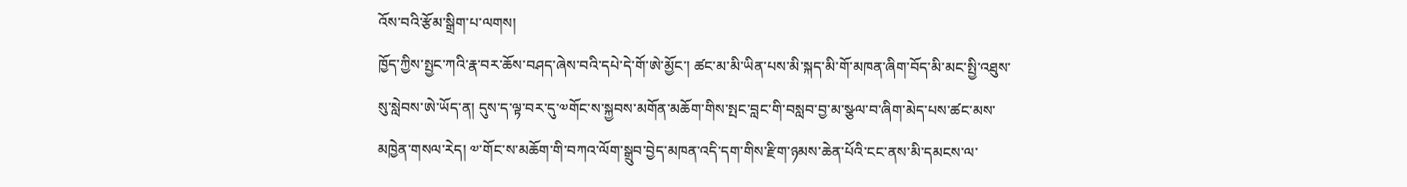འོས་བའི་རྩོམ་སྒྲིག་པ་ལགས།
ཁྱོད་ཀྱིས་སྤྱང་ཀའི་རྣ་བར་ཆོས་བཤད་ཞེས་བའི་དཔེ་དེ་གོ་ཨེ་མྱོང་། ཚང་མ་མི་ཡིན་པས་མི་སྐད་མི་གོ་མཁན་ཞིག་བོད་མི་མང་སྤྱི་འཐུས་སུ་སླེབས་ཨེ་ཡོད་ན། དུས་ད་ལྟ་བར་དུ་༧གོང་ས་སྐྱབས་མགོན་མཆོག་གིས་སྤང་བླང་གི་བསླབ་བྱ་མ་སྩལ་བ་ཞིག་མེད་པས་ཚང་མས་མཁྱེན་གསལ་རེད། ༧་གོང་ས་མཆོག་གི་བཀའ་ལོག་སྒྲུབ་བྱེད་མཁན་འདི་དག་གིས་རྫིག་ཉམས་ཆེན་པོའི་ངང་ནས་མི་དམངས་ལ་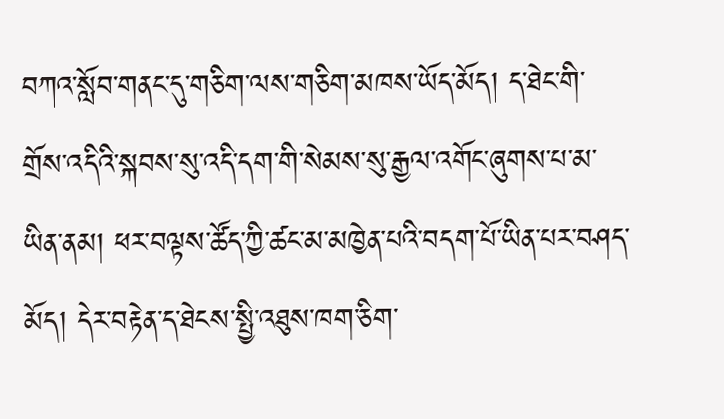བཀའ་སློབ་གནང་དུ་གཅིག་ལས་གཅིག་མཁས་ཡོད་མོད། ད་ཐེང་གི་གྲོས་འདིའི་སྐབས་སུ་འདི་དག་གི་སེམས་སུ་རྒྱལ་འགོང་ཞུགས་པ་མ་ཡིན་ནམ། ཕར་བལྟས་ཚོད་ཀྱི་ཚང་མ་མཁྱེན་པའི་བདག་པོ་ཡིན་པར་བཤད་མོད། དེར་བརྟེན་ད་ཐེངས་སྤྱི་འཐུས་ཁག་ཅིག་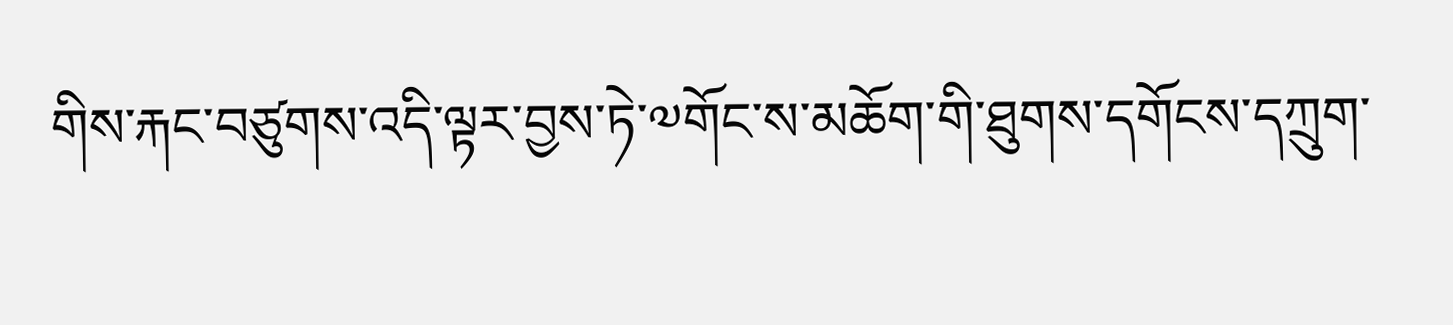གིས་རྐང་བཙུགས་འདི་ལྟར་བྱས་ཏེ་༧གོང་ས་མཆོག་གི་ཐུགས་དགོངས་དཀྲུག་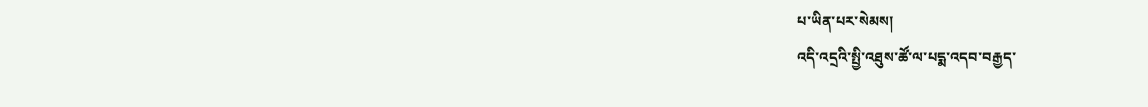པ་ཡིན་པར་སེམས།
འདི་འདྲའི་སྤྱི་འཐུས་ཚོ་ལ་པདྨ་འདབ་བརྒྱད་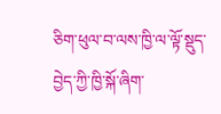ཅིག་ཕུལ་བ་ལས་ཁྱི་ལ་ལྟོ་སྡུད་བྱེད་ཀྱི་ཁྱི་སྐོ་ཞིག་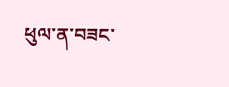ཕུལ་ན་བཟང་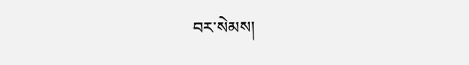བར་སེམས།